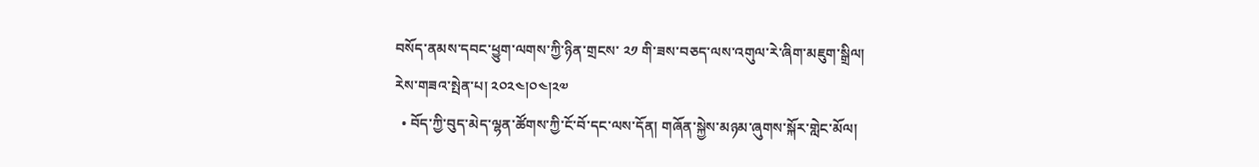བསོད་ནམས་དབང་ཕྱུག་ལགས་ཀྱི་ཉིན་གྲངས་ ༢༡ གི་ཟས་བཅད་ལས་འགུལ་རེ་ཞིག་མཇུག་སྒྲིལ།
རེས་གཟའ་སྤེན་པ། ༢༠༢༤།༠༤།༢༧
  • བོད་ཀྱི་བུད་མེད་ལྷན་ཚོགས་ཀྱི་ངོ་བོ་དང་ལས་དོན། གཞོན་སྐྱེས་མཉམ་ཞུགས་སྐོར་གླེང་མོལ།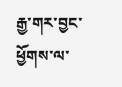རྒྱ་གར་བྱང་ཕྱོགས་ལ་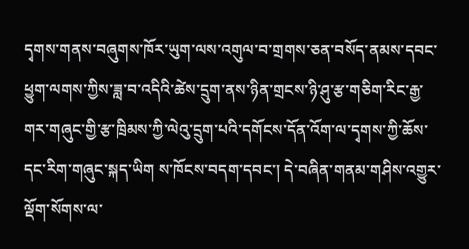དྭགས་གནས་བཞུགས་ཁོར་ཡུག་ལས་འགུལ་བ་གྲགས་ཅན་བསོད་ནམས་དབང་ཕྱུག་ལགས་ཀྱིས་ཟླ་བ་འདིའི་ཚེས་དྲུག་ནས་ཉིན་གྲངས་ཉི་ཤུ་རྩ་གཅིག་རིང་རྒྱ་གར་གཞུང་གྱི་རྩ་ཁྲིམས་ཀྱི་ལེའུ་དྲུག་པའི་དགོངས་དོན་འོག་ལ་དྭགས་ཀྱི་ཆོས་དང་རིག་གཞུང་སྐད་ཡིག ས་ཁོངས་བདག་དབང་། དེ་བཞིན་གནམ་གཤིས་འགྱུར་ལྡོག་སོགས་ལ་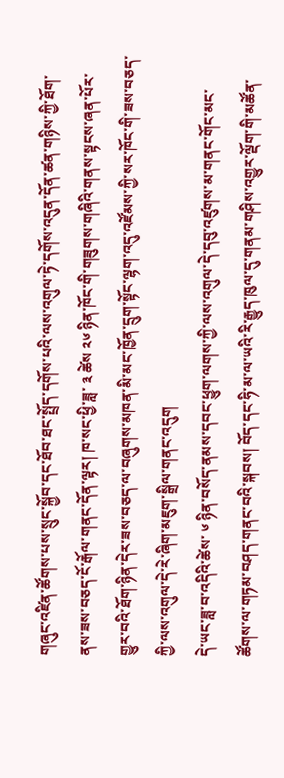གཞུང་འཛིན་ཚོགས་པས་སྲུང་སྐྱོབ་དང་ཐོབ་ཐང་སྤྲོད་དགོས་པའི་ལས་འགུལ་ཏེ་དགོས་འདུན་དོན་ཚན་གཉིས་ཀྱི་ཐོག་ནས་ཟས་བཅད་ངོ་རྒོལ་གནང་དོན་ལྟར། ཁ་སང་ཕྱི་ཟླ་ ༣ ཚེས ༢༦ ཉིན་ཁོང་གི་གཟུགས་གཞིའི་གནས་སྟངས་ཞན་པོར་གྱུར་བའི་ཐོག་ཉིན་དེར་ཟས་བཅད་ལ་བཞུགས་མཁན་མི་མང་ཁྱོན་དྲུག་སྟོང་ལྷག་འདུ་འཛོམས་ཀྱི་སར་ཁོང་གི་ཟས་བཅད་ཀྱི་ལས་འགུལ་དེ་རེ་ཞིག་མཇུག་སྒྲིལ་གནང་འདུག
དེ་ཡང་ཟླ་བ་འདིའི་ཚེས་ ༦ ཉིན་བསོད་ནམས་དབང་ཕྱུག་ལགས་ཀྱི་ལས་འགུལ་དེ་དབུ་འཛུགས་མ་གནང་གོང་མང་ཚོགས་ལ་གཏམ་བཤད་གནང་བའི་སྐབས། བོད་དང་ཧི་མ་ལ་ཡའི་རི་རྒྱུད་ཁུལ་དུ་གནམ་གཤིས་འགྱུར་ལྡོག་གི་མཚོན་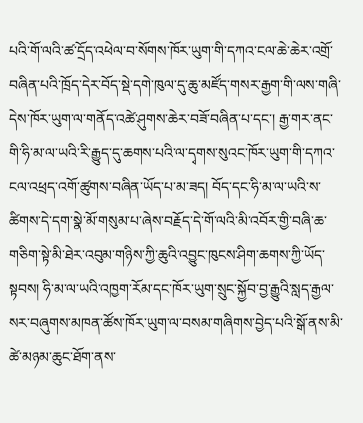པའི་གོ་ལའི་ཚ་དྲོད་འཕེལ་བ་སོགས་ཁོར་ཡུག་གི་དཀའ་ངལ་ཆེ་ཆེར་འགྲོ་བཞིན་པའི་ཁྲོད་དེར་བོད་སྡེ་དགེ་ཁུལ་དུ་ཆུ་མཛོད་གསར་རྒྱག་གི་ལས་གཞི་དེས་ཁོར་ཡུག་ལ་གནོད་འཚེ་ཤུགས་ཆེར་བཟོ་བཞིན་པ་དང་། རྒྱ་གར་ནང་གི་ཧི་མ་ལ་ཡའི་རི་རྒྱུད་དུ་ཆགས་པའི་ལ་དྭགས་སུའང་ཁོར་ཡུག་གི་དཀའ་ངལ་འཕྲད་འགོ་ཚུགས་བཞིན་ཡོད་པ་མ་ཟད། བོད་དང་ཧི་མ་ལ་ཡའི་ས་ཚིགས་དེ་དག་སྣེ་མོ་གསུམ་པ་ཞེས་བརྗོད་དེ་གོ་ལའི་མི་འབོར་གྱི་བཞི་ཆ་གཅིག་སྟེ་མི་ཐེར་འབུམ་གཉིས་ཀྱི་ཆུའི་འབྱུང་ཁུངས་ཤིག་ཆགས་ཀྱི་ཡོད་སྟབས། ཧི་མ་ལ་ཡའི་འཁྱག་རོམ་དང་ཁོར་ཡུག་སྲུང་སྐྱོབ་བྱ་རྒྱུའི་སླད་རྒྱལ་སར་བཞུགས་མཁན་ཚོས་ཁོར་ཡུག་ལ་བསམ་གཞིགས་བྱེད་པའི་སྒོ་ནས་མི་ཚེ་མཉམ་ཆུང་ཐོག་ནས་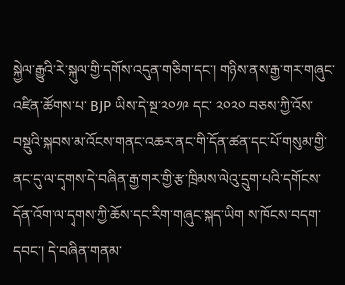སྐྱེལ་རྒྱུའི་རེ་སྐུལ་གྱི་དགོས་འདུན་གཅིག་དང་། གཉིས་ནས་རྒྱ་གར་གཞུང་འཛིན་ཚོགས་པ་ BJP ཡིས་དེ་སྔ་༢༠༡༩ དང་ ༢༠༢༠ བཅས་ཀྱི་འོས་བསྡུའི་སྐབས་མ་འོངས་གནང་འཆར་ནང་གི་དོན་ཚན་དང་པོ་གསུམ་གྱི་ནང་དུ་ལ་དྭགས་དེ་བཞིན་རྒྱ་གར་གྱི་རྩ་ཁྲིམས་ལེའུ་དྲུག་པའི་དགོངས་དོན་འོག་ལ་དྭགས་ཀྱི་ཆོས་དང་རིག་གཞུང་སྐད་ཡིག ས་ཁོངས་བདག་དབང་། དེ་བཞིན་གནམ་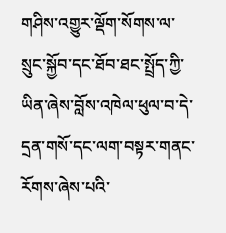གཤིས་འགྱུར་ལྡོག་སོགས་ལ་སྲུང་སྐྱོབ་དང་ཐོབ་ཐང་སྤྲོད་ཀྱི་ཡིན་ཞེས་བློས་འཁེལ་ཕུལ་བ་དེ་དྲན་གསོ་དང་ལག་བསྟར་གནང་རོགས་ཞེས་པའི་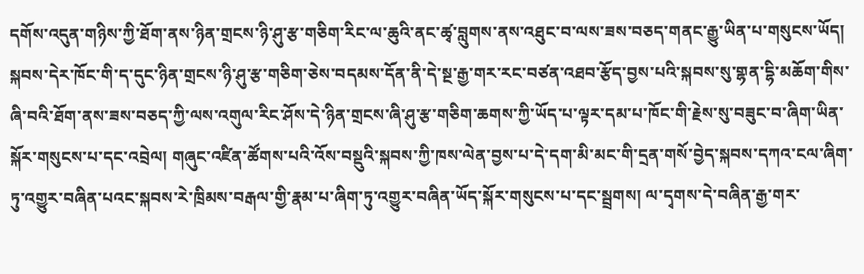དགོས་འདུན་གཉིས་ཀྱི་ཐོག་ནས་ཉིན་གྲངས་ཉི་ཤུ་རྩ་གཅིག་རིང་ལ་ཆུའི་ནང་ཚྭ་བླུགས་ནས་འཐུང་བ་ལས་ཟས་བཅད་གནང་རྒྱུ་ཡིན་པ་གསུངས་ཡོད།
སྐབས་དེར་ཁོང་གི་ད་དུང་ཉིན་གྲངས་ཉི་ཤུ་རྩ་གཅིག་ཅེས་བདམས་དོན་ནི་དེ་སྔ་རྒྱ་གར་རང་བཙན་འཐབ་རྩོད་བྱས་པའི་སྐབས་སུ་གྷན་དྷི་མཆོག་གིས་ཞི་བའི་ཐོག་ནས་ཟས་བཅད་ཀྱི་ལས་འགུལ་རིང་ཤོས་དེ་ཉིན་གྲངས་ཞི་ཤུ་རྩ་གཅིག་ཆགས་ཀྱི་ཡོད་པ་ལྟར་དམ་པ་ཁོང་གི་རྗེས་སུ་བཟུང་བ་ཞིག་ཡིན་སྐོར་གསུངས་པ་དང་འབྲེལ། གཞུང་འཛིན་ཚོགས་པའི་འོས་བསྡུའི་སྐབས་ཀྱི་ཁས་ལེན་བྱས་པ་དེ་དག་མི་མང་གི་དྲན་གསོ་བྱེད་སྐབས་དཀའ་ངལ་ཞིག་ཏུ་འགྱུར་བཞིན་པའང་སྐབས་རེ་ཁྲིམས་བརྒལ་གྱི་རྣམ་པ་ཞིག་ཏུ་འགྱུར་བཞིན་ཡོད་སྐོར་གསུངས་པ་དང་སྦྲགས། ལ་དྭགས་དེ་བཞིན་རྒྱ་གར་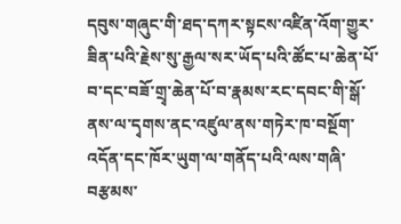དབུས་གཞུང་གི་ཐད་དཀར་སྟངས་འཛིན་འོག་གྱུར་ཟིན་པའི་རྗེས་སུ་རྒྱལ་སར་ཡོད་པའི་ཚོང་པ་ཆེན་པོ་བ་དང་བཟོ་གྲྭ་ཆེན་པོ་བ་རྣམས་རང་དབང་གི་སྒོ་ནས་ལ་དྭགས་ནང་འཛུལ་ནས་གཏེར་ཁ་བསྔོག་འདོན་དང་ཁོར་ཡུག་ལ་གནོད་པའི་ལས་གཞི་བརྩམས་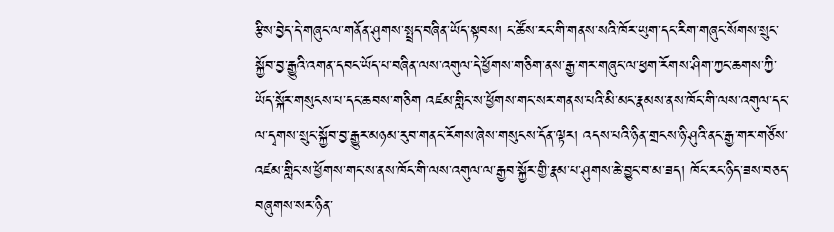རྩིས་བྱེད་དེ་གཞུང་ལ་གནོན་ཤུགས་སྤྲད་བཞིན་ཡོད་སྟབས། ང་ཚོས་རང་གི་གནས་སའི་ཁོར་ཡུག་དང་རིག་གཞུང་སོགས་སྲུང་སྐྱོབ་བྱ་རྒྱུའི་འགན་དབང་ཡོད་པ་བཞིན་ལས་འགུལ་དེ་ཕྱོགས་གཅིག་ནས་རྒྱ་གར་གཞུང་ལ་ཕྱག་རོགས་ཤིག་ཀྱང་ཆགས་ཀྱི་ཡོད་སྐོར་གསུངས་པ་དང་ཆབས་གཅིག འཛམ་གླིང་ས་ཕྱོགས་གང་སར་གནས་པའི་མི་མང་རྣམས་ནས་ཁོང་གི་ལས་འགུལ་དང་ལ་དྭགས་སྲུང་སྐྱོབ་བྱ་རྒྱུར་མཉམ་རུབ་གནང་རོགས་ཞེས་གསུངས་དོན་ལྟར། འདས་པའི་ཉིན་གྲངས་ཉི་ཤུའི་ནང་རྒྱ་གར་གཙོས་འཛམ་གླིང་ས་ཕྱོགས་གང་ས་ནས་ཁོང་གི་ལས་འགུལ་ལ་རྒྱབ་སྐྱོར་གྱི་རྣམ་པ་ཤུགས་ཆེ་བྱུང་བ་མ་ཟད། ཁོང་རང་ཉིད་ཟས་བཅད་བཞུགས་སར་ཉིན་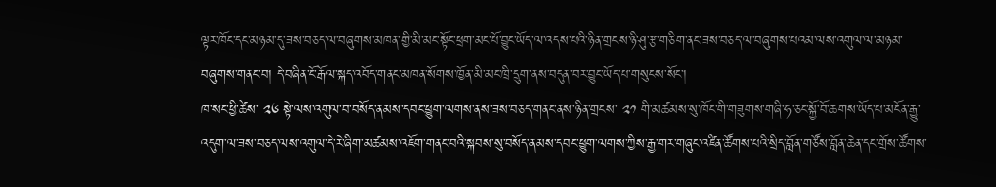ལྟར་ཁོང་དང་མཉམ་དུ་ཟས་བཅད་ལ་བཞུགས་མཁན་གྱི་མི་མང་སྟོང་ཕྲག་མང་པོ་བྱུང་ཡོད་ལ་འདས་པའི་ཉིན་གྲངས་ཉི་ཤུ་རྩ་གཅིག་ནང་ཟས་བཅད་ལ་བཞུགས་པའམ་ལས་འགུལ་ལ་མཉམ་བཞུགས་གནང་བ། དེ་བཞིན་ངོ་རྒོལ་སྐད་འབོད་གནང་མཁན་སོགས་ཁྱོན་མི་མང་ཁྲི་དྲུག་ནས་བདུན་བར་བྱུང་ཡོད་པ་གསུངས་སོང་།
ཁ་སང་ཕྱི་ཚེས་ ༢༦ སྟེ་ལས་འགུལ་བ་བསོད་ནམས་དབང་ཕྱུག་ལགས་ནས་ཟས་བཅད་གནང་ནས་ཉིན་གྲངས་ ༢༡ གི་མཚམས་སུ་ཁོང་གི་གཟུགས་གཞི་ཧ་ཅང་སྐྱོ་བོ་ཆགས་ཡོད་པ་མངོན་རྒྱུ་འདུག་ལ་ཟས་བཅད་ལས་འགུལ་དེ་རེ་ཞིག་མཚམས་འཇོག་གནང་བའི་སྐབས་སུ་བསོད་ནམས་དབང་ཕྱུག་ལགས་ཀྱིས་རྒྱ་གར་གཞུང་འཛིན་ཚོགས་པའི་སྲིད་བློན་གཙོས་བློན་ཆེན་དང་གྲོས་ཚོགས་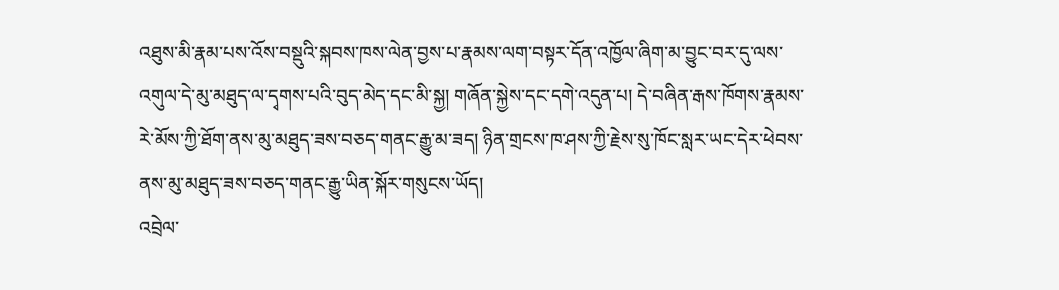འཐུས་མི་རྣམ་པས་འོས་བསྡུའི་སྐབས་ཁས་ལེན་བྱས་པ་རྣམས་ལག་བསྟར་དོན་འཁྱོལ་ཞིག་མ་བྱུང་བར་དུ་ལས་འགུལ་དེ་མུ་མཐུད་ལ་དྭགས་པའི་བུད་མེད་དང་མི་སྐྱ། གཞོན་སྐྱེས་དང་དགེ་འདུན་པ། དེ་བཞིན་རྒས་ཁོགས་རྣམས་རེ་མོས་ཀྱི་ཐོག་ནས་མུ་མཐུད་ཟས་བཅད་གནང་རྒྱུ་མ་ཟད། ཉིན་གྲངས་ཁ་ཤས་ཀྱི་རྗེས་སུ་ཁོང་སླར་ཡང་དེར་ཕེབས་ནས་མུ་མཐུད་ཟས་བཅད་གནང་རྒྱུ་ཡིན་སྐོར་གསུངས་ཡོད།
འབྲེལ་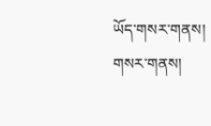ཡོད་གསར་གནས།
གསར་གནས།